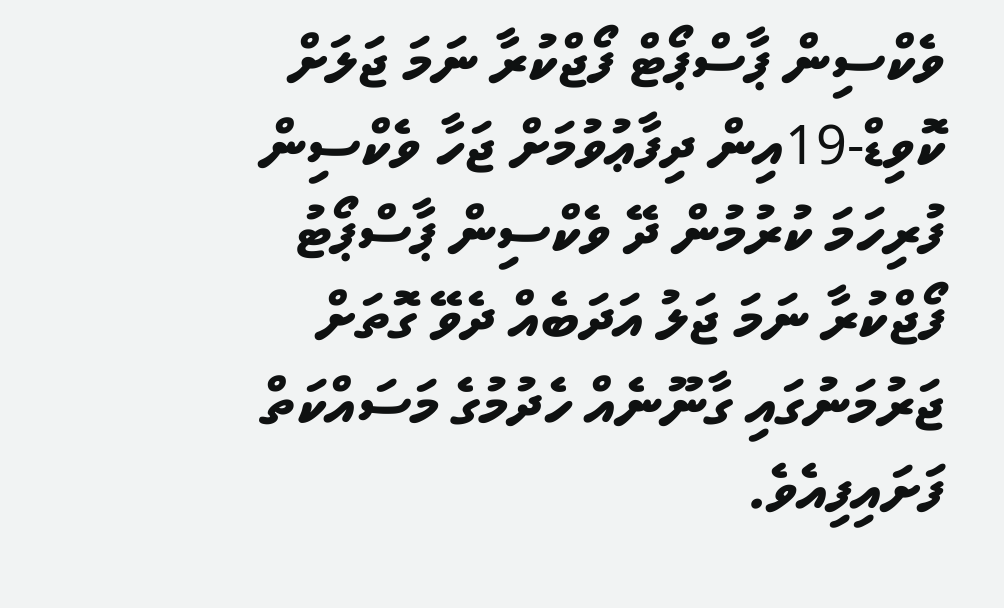ވެކްސިން ޕާސްޕޯޓް ފޯޖްކުރާ ނަމަ ޖަލަށް
ކޮވިޑް-19އިން ދިފާޢުވުމަށް ޖަހާ ވެކްސިން ފުރިހަމަ ކުރުމުން ދޭ ވެކްސިން ޕާސްޕޯޓު ފޯޖްކުރާ ނަމަ ޖަލު އަދަބެއް ދެވޭ ގޮތަށް ޖަރުމަނުގައި ގާނޫނެއް ހެދުމުގެ މަސައްކަތް ފަށައިފިއެވެ.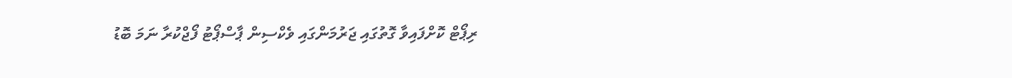ރިޕޯޓް ކޮށްފައިވާ ގޮތުގައި ޖަރުމަންގައި ވެކްސިން ޕާސްޕޯޓު ފޯޖްކުރާ ނަމަ ބޮޑު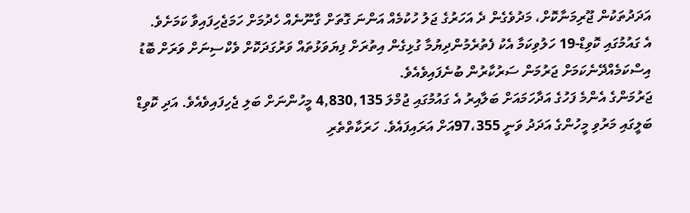އަދަދުތަކުން ޖޫރިމަނާކޮށް، މަދުވެގެން ދެ އަހަރުގެ ޖަލު ހުކުމެއް އަންނަ ގޮތަށް ގާނޫނެއް ހެދުމަށް ހަމަޖެހިފައިވާ ކަމަށެވެ.
އެ ގައުމުގައި ކޮވިޑް-19 ހަލުވިކަމާ އެކު ފެތުރެމުންދިޔުމާ ގުޅިގެން އިތުރަށް ފިޔަވަޅުތައް ވަރުގަދަކޮށް ވެކްސިނަށް ވަރަށް ބޮޑު އިސްކަމެއްދޭނެކަމަށް ޖަރުމަން ސަރުކާރުން ބުނެފައިވެއެވެ.
ޖަރުމަންގެ އެންމެ ފަހުގެ އަދާހަމައަށް ބަލާއިރު އެ ގައުމުގައި ޖުމްލަ 4,830,135 މީހުންނަށް ބަލި ޖެހިފައިވެއެވެ. އަދި ކޮވިޑް ބަލީގައި މަރުވި މީހުންގެ އަދަދު ވަނީ 97،355އަށް އަރައިފައެވެ. ހަރަކާތްތެރި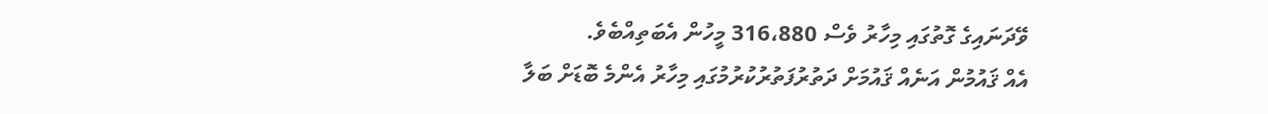ވޭދަނައިގެ ގޮތުގައި މިހާރު ވެސް 316،880 މީހުން އެބަތިއްބެވެ.
އެއް ޤައުމުން އަނެއް ޤައުމަށް ދަތުރުފަތުރުކުރުމުގައި މިހާރު އެންމެ ބޮޑަށް ބަލާ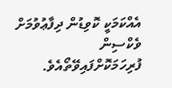އެއްކަމަކީ ކޮވިޑުން ދިފާޢުވުމަށް ވެކްސިން ފުރިހަމަކޮށްފައިވޭތޯއެވެ.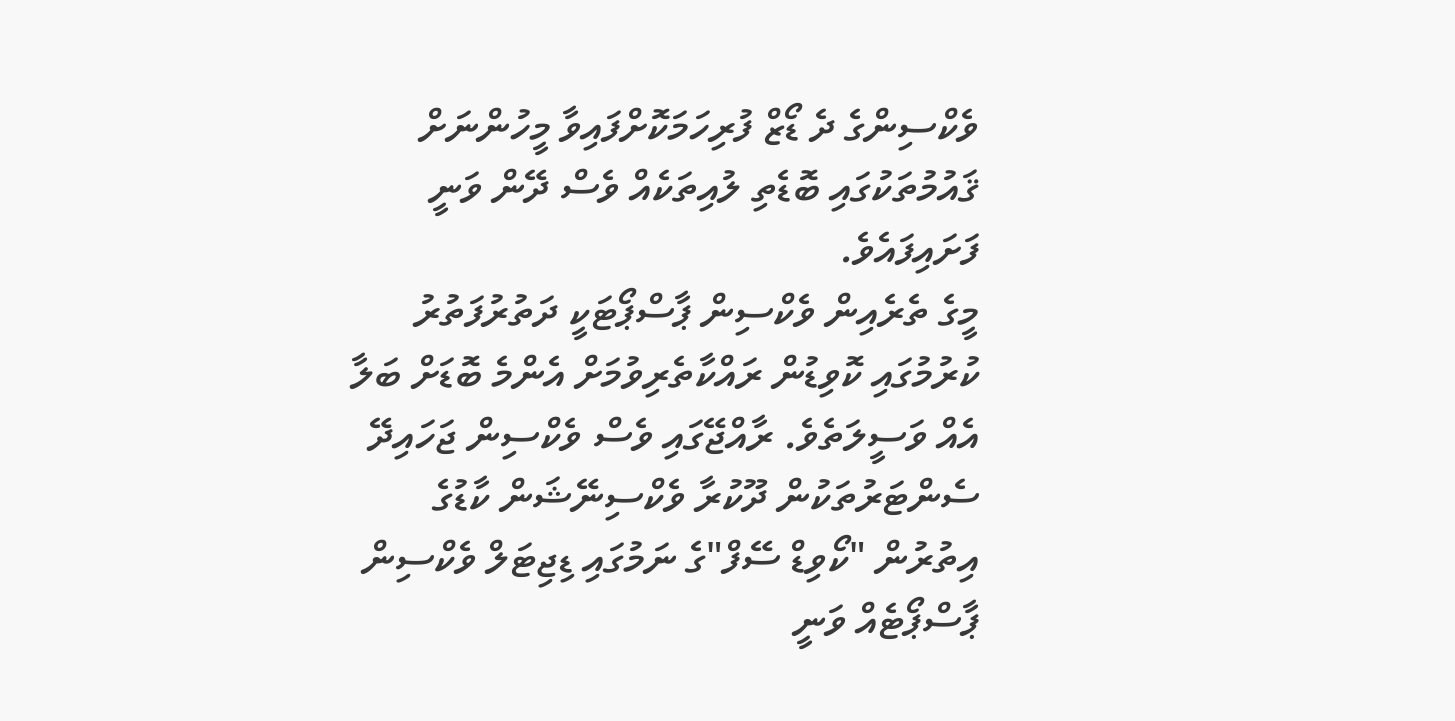ވެކްސިންގެ ދެ ޑޯޒް ފުރިހަމަކޮށްފައިވާ މީހުންނަށް ޤައުމުތަކުގައި ބޮޑެތި ލުއިތަކެއް ވެސް ދޭން ވަނީ ފަށައިފައެވެ.
މީގެ ތެރެއިން ވެކްސިން ޕާސްޕޯޓަކީ ދަތުރުފަތުރު ކުރުމުގައި ކޮވިޑުން ރައްކާތެރިވުމަށް އެންމެ ބޮޑަށް ބަލާ އެއް ވަސީލަތެވެ. ރާއްޖޭގައި ވެސް ވެކްސިން ޖަހައިދޭ ސެންޓަރުތަކުން ދޫކުރާ ވެކްސިނޭޝަން ކާޑުގެ އިތުރުން "ކޯވިޑް ސޭފް"ގެ ނަމުގައި ޑިޖިޓަލް ވެކްސިން ޕާސްޕޯޓެއް ވަނީ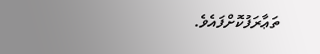ތަޢާރަފުކޮށްފައެވެ.